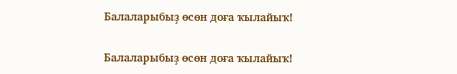Балаларыбыҙ өсөн доға ҡылайыҡ!

Балаларыбыҙ өсөн доға ҡылайыҡ!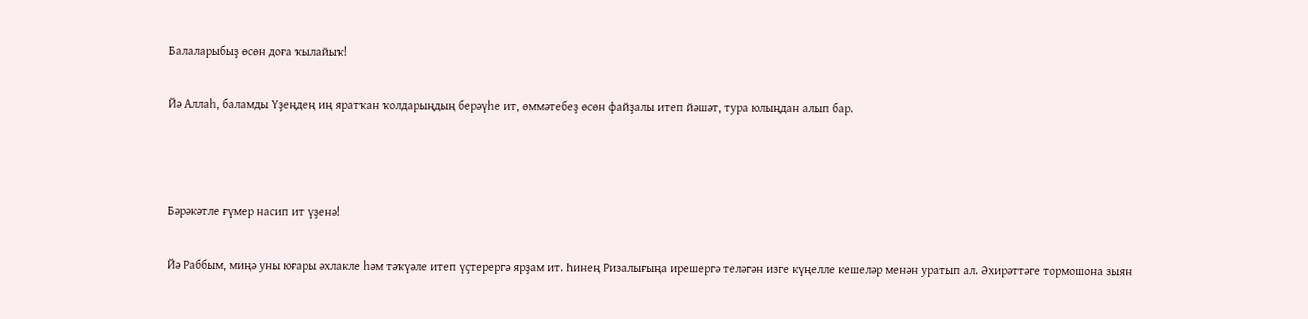Балаларыбыҙ өсөн доға ҡылайыҡ!

Йә Аллаһ, баламды Үҙеңдең иң яратҡан ҡолдарыңдың берәүһе ит, өммәтебеҙ өсөн файҙалы итеп йәшәт, тура юлыңдан алып бар.



Бәрәкәтле ғүмер насип ит үҙенә!

Йә Раббым, миңә уны юғары әхлакле һәм тәҡүәле итеп үҫтерергә ярҙам ит. Һинең Ризалығыңа ирешергә теләгән изге күңелле кешеләр менән уратып ал. Әхирәттәге тормошона зыян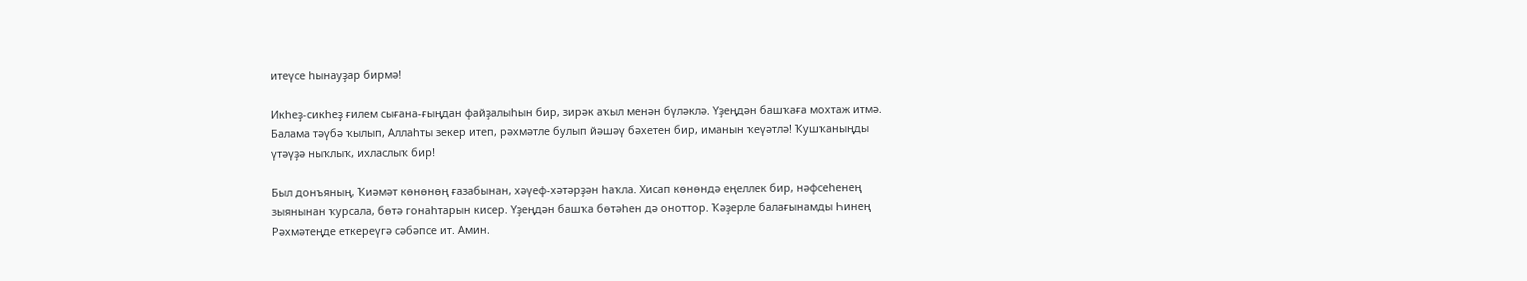итеүсе һынауҙар бирмә!

Икһеҙ-сикһеҙ ғилем сығана-ғыңдан файҙалыһын бир, зирәк аҡыл менән бүләклә. Үҙеңдән башҡаға мохтаж итмә. Балама тәүбә ҡылып, Аллаһты зекер итеп, рәхмәтле булып йәшәү бәхетен бир, иманын ҡеүәтлә! Ҡушҡаныңды үтәүҙә ныҡлыҡ, ихласлыҡ бир!

Был донъяның, Ҡиәмәт көнөнөң ғазабынан, хәүеф-хәтәрҙән һаҡла. Хисап көнөндә еңеллек бир, нәфсеһенең зыянынан ҡурсала, бөтә гонаһтарын кисер. Үҙеңдән башҡа бөтәһен дә оноттор. Ҡәҙерле балағынамды Һинең Рәхмәтеңде еткереүгә сәбәпсе ит. Амин.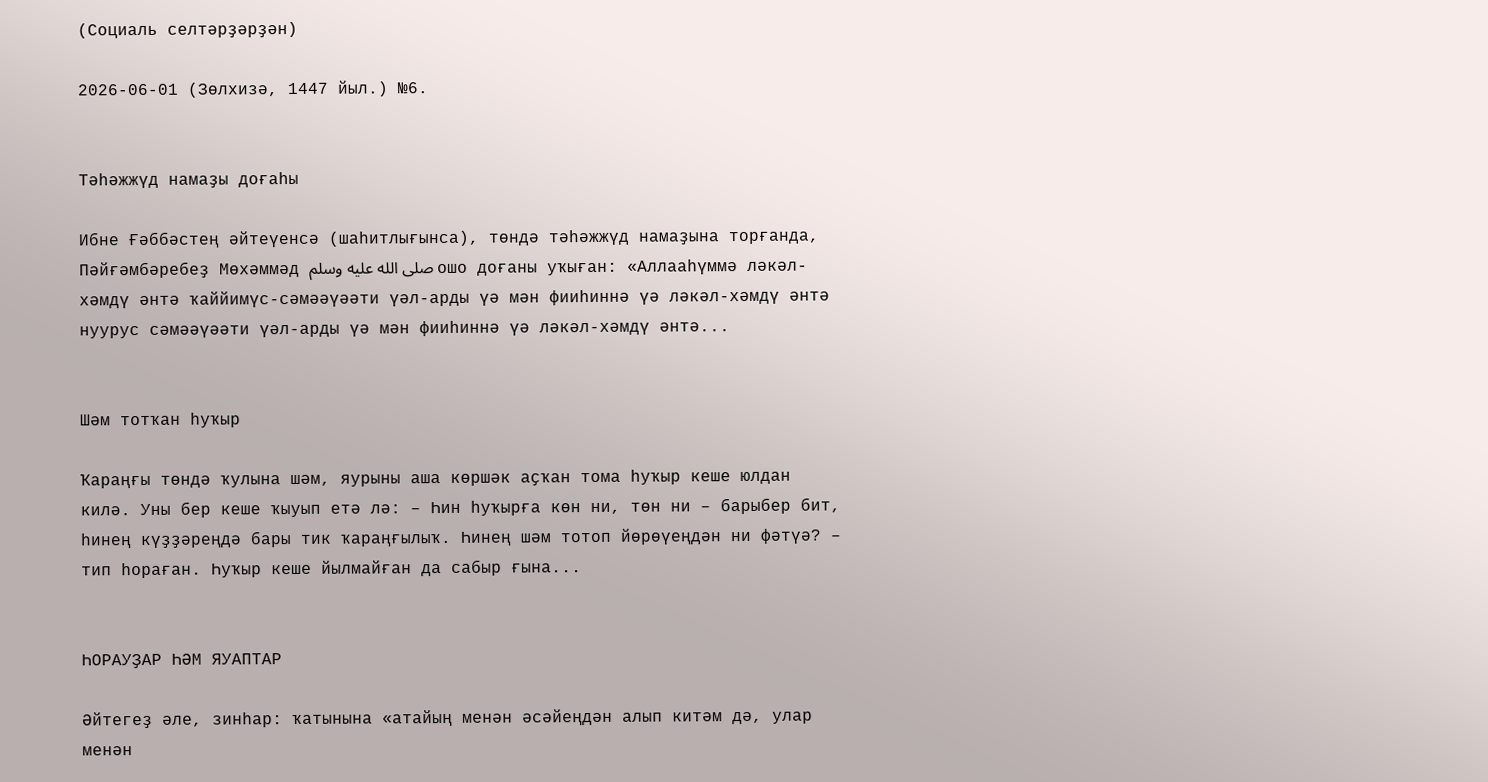(Социаль селтәрҙәрҙән)

2026-06-01 (Зөлхизә, 1447 йыл.) №6.


Тәһәжжүд намаҙы доғаһы

Ибне Ғәббәстең әйтеүенсә (шаһитлығынса), төндә тәһәжжүд намаҙына торғанда, Пәйғәмбәребеҙ Мөхәммәд صلى الله عليه وسلم ошо доғаны уҡыған: «Аллааһүммә ләкәл-хәмдү әнтә ҡаййимүс-сәмәәүәәти үәл-арды үә мән фииһиннә үә ләкәл-хәмдү әнтә нуурус сәмәәүәәти үәл-арды үә мән фииһиннә үә ләкәл-хәмдү әнтә...


Шәм тотҡан һуҡыр

Ҡараңғы төндә ҡулына шәм, яурыны аша көршәк аҫҡан тома һуҡыр кеше юлдан килә. Уны бер кеше ҡыуып етә лә: – Һин һуҡырға көн ни, төн ни – барыбер бит, һинең күҙҙәреңдә бары тик ҡараңғылыҡ. Һинең шәм тотоп йөрөүеңдән ни фәтүә? – тип һораған. Һуҡыр кеше йылмайған да сабыр ғына...


ҺОРАУҘАР ҺӘМ ЯУАПТАР

Әйтегеҙ әле, зинһар: ҡатынына «атайың менән әсәйеңдән алып китәм дә, улар менән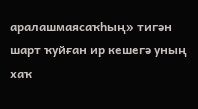аралашмаясаҡһың» тигән шарт ҡуйған ир кешегә уның хаҡ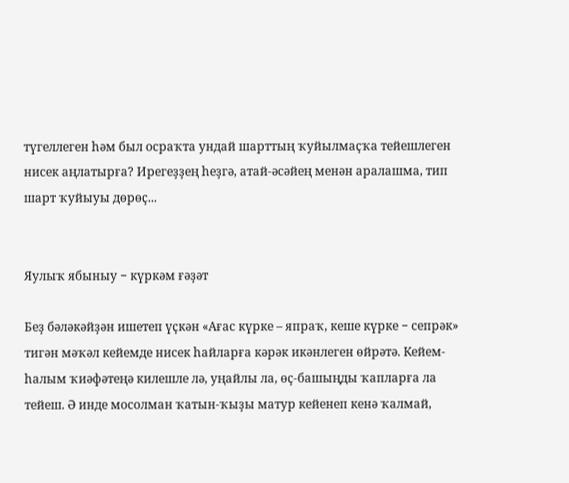түгеллеген һәм был осраҡта ундай шарттың ҡуйылмаҫҡа тейешлеген нисек аңлатырға? Ирегеҙҙең һеҙгә, атай-әсәйең менән аралашма, тип шарт ҡуйыуы дөрөҫ...


Яулыҡ ябыныу − күркәм ғәҙәт

Беҙ бәләкәйҙән ишетеп үҫкән «Ағас күрке – япраҡ, кеше күрке − сепрәк» тигән мәҡәл кейемде нисек һайларға кәрәк икәнлеген өйрәтә. Кейем-һалым ҡиәфәтеңә килешле лә, уңайлы ла, өҫ-башыңды ҡапларға ла тейеш. Ә инде мосолман ҡатын-ҡыҙы матур кейенеп кенә ҡалмай,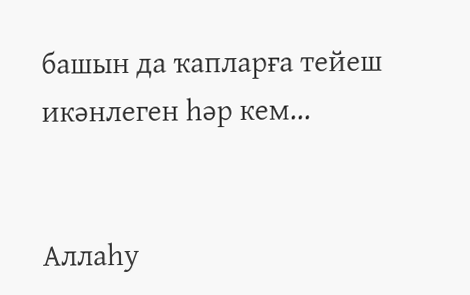башын да ҡапларға тейеш икәнлеген һәр кем...


Аллаһу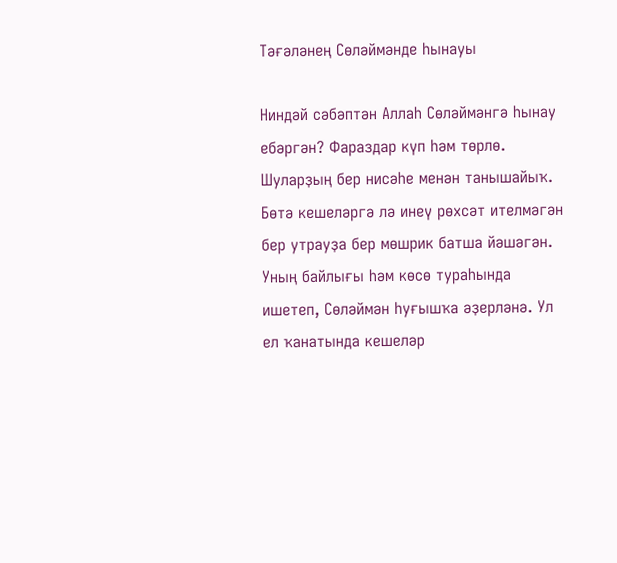Тәғәләнең Сөләймәнде һынауы

Ниндәй сәбәптән Аллаһ Сөләймәнгә һынау ебәргән? Фараздар күп һәм төрлө. Шуларҙың бер нисәһе менән танышайыҡ.   Бөтә кешеләргә лә инеү рөхсәт ителмәгән бер утрауҙа бер мөшрик батша йәшәгән. Уның байлығы һәм көсө тураһында ишетеп, Сөләймән һуғышҡа әҙерләнә. Ул ел ҡанатында кешеләр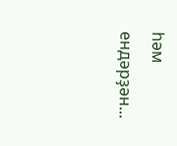һәм ендәрҙән...